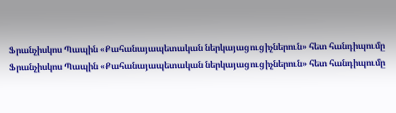Ֆրանչիսկոս Պապին «Քահանայապետական ներկայացուցիչներուն» հետ հանդիպումը Ֆրանչիսկոս Պապին «Քահանայապետական ներկայացուցիչներուն» հետ հանդիպումը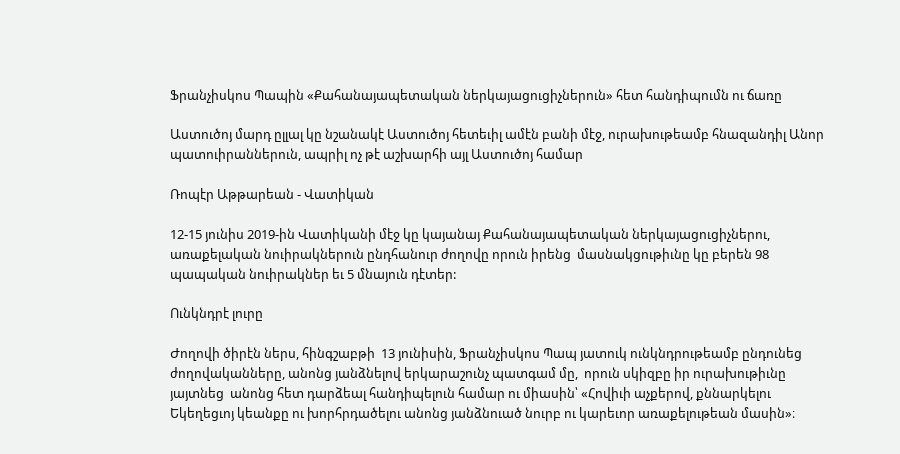Ֆրանչիսկոս Պապին «Քահանայապետական ներկայացուցիչներուն» հետ հանդիպումն ու ճառը

Աստուծոյ մարդ ըլլալ կը նշանակէ Աստուծոյ հետեւիլ ամէն բանի մէջ, ուրախութեամբ հնազանդիլ Անոր պատուիրաններուն, ապրիլ ոչ թէ աշխարհի այլ Աստուծոյ համար

Ռոպէր Աթթարեան - Վատիկան

12-15 յունիս 2019-ին Վատիկանի մէջ կը կայանայ Քահանայապետական ներկայացուցիչներու, առաքելական նուիրակներուն ընդհանուր ժողովը որուն իրենց  մասնակցութիւնը կը բերեն 98 պապական նուիրակներ եւ 5 մնայուն դէտեր:

Ունկնդրէ լուրը

Ժողովի ծիրէն ներս, հինգշաբթի  13 յունիսին, Ֆրանչիսկոս Պապ յատուկ ունկնդրութեամբ ընդունեց  ժողովականները, անոնց յանձնելով երկարաշունչ պատգամ մը,  որուն սկիզբը իր ուրախութիւնը յայտնեց  անոնց հետ դարձեալ հանդիպելուն համար ու միասին՝ «Հովիւի աչքերով, քննարկելու Եկեղեցւոյ կեանքը ու խորհրդածելու անոնց յանձնուած նուրբ ու կարեւոր առաքելութեան մասին»։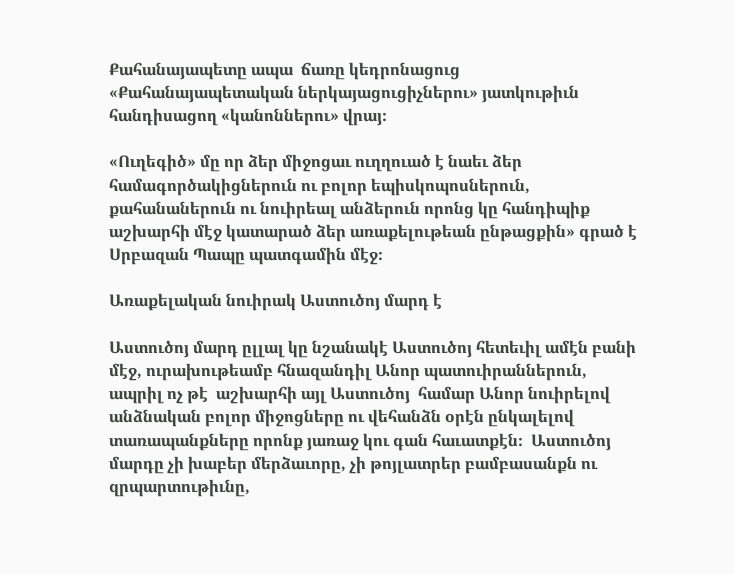Քահանայապետը ապա  ճառը կեդրոնացուց «Քահանայապետական ներկայացուցիչներու» յատկութիւն հանդիսացող «կանոններու» վրայ։

«Ուղեգիծ» մը որ ձեր միջոցաւ ուղղուած է նաեւ ձեր համագործակիցներուն ու բոլոր եպիսկոպոսներուն, քահանաներուն ու նուիրեալ անձերուն որոնց կը հանդիպիք աշխարհի մէջ կատարած ձեր առաքելութեան ընթացքին» գրած է Սրբազան Պապը պատգամին մէջ։

Առաքելական նուիրակ Աստուծոյ մարդ է

Աստուծոյ մարդ ըլլալ կը նշանակէ Աստուծոյ հետեւիլ ամէն բանի մէջ, ուրախութեամբ հնազանդիլ Անոր պատուիրաններուն, ապրիլ ոչ թէ  աշխարհի այլ Աստուծոյ  համար Անոր նուիրելով անձնական բոլոր միջոցները ու վեհանձն օրէն ընկալելով տառապանքները որոնք յառաջ կու գան հաւատքէն։  Աստուծոյ մարդը չի խաբեր մերձաւորը, չի թոյլատրեր բամբասանքն ու զրպարտութիւնը,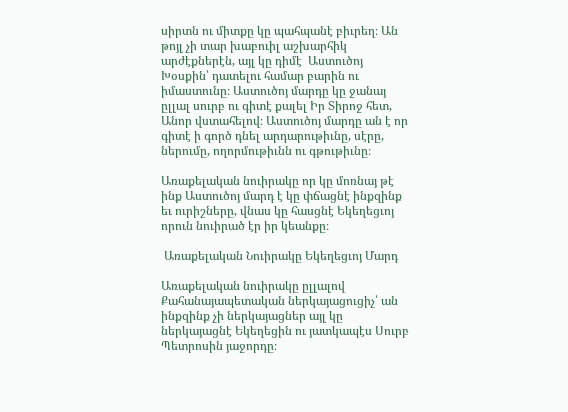սիրտն ու միտքը կը պահպանէ բիւրեղ։ Ան թոյլ չի տար խաբուիլ աշխարհիկ արժէքներէն, այլ կը դիմէ  Աստուծոյ Խօսքին՝ դատելու համար բարին ու իմաստունը։ Աստուծոյ մարդը կը ջանայ ըլլալ սուրբ ու գիտէ քալել Իր Տիրոջ հետ, Անոր վստահելով։ Աստուծոյ մարդը ան է որ գիտէ ի գործ դնել արդարութիւնը, սէրը, ներումը, ողորմութիւնն ու գթութիւնը։

Առաքելական նուիրակը որ կը մոռնայ թէ ինք Աստուծոյ մարդ է կը փճացնէ ինքզինք եւ ուրիշները, վնաս կը հասցնէ Եկեղեցւոյ որուն նուիրած էր իր կեանքը։

 Առաքելական Նուիրակը Եկեղեցւոյ Մարդ

Առաքելական նուիրակը ըլլալով Քահանայապետական ներկայացուցիչ՝ ան ինքզինք չի ներկայացներ այլ կը ներկայացնէ Եկեղեցին ու յատկապէս Սուրբ Պետրոսին յաջորդը։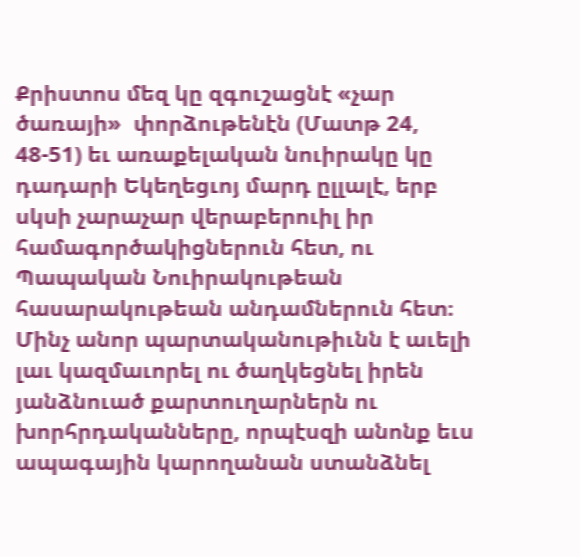Քրիստոս մեզ կը զգուշացնէ «չար ծառայի»  փորձութենէն (Մատթ 24, 48-51) եւ առաքելական նուիրակը կը դադարի Եկեղեցւոյ մարդ ըլլալէ, երբ սկսի չարաչար վերաբերուիլ իր համագործակիցներուն հետ, ու Պապական Նուիրակութեան հասարակութեան անդամներուն հետ։ Մինչ անոր պարտականութիւնն է աւելի լաւ կազմաւորել ու ծաղկեցնել իրեն  յանձնուած քարտուղարներն ու խորհրդականները, որպէսզի անոնք եւս ապագային կարողանան ստանձնել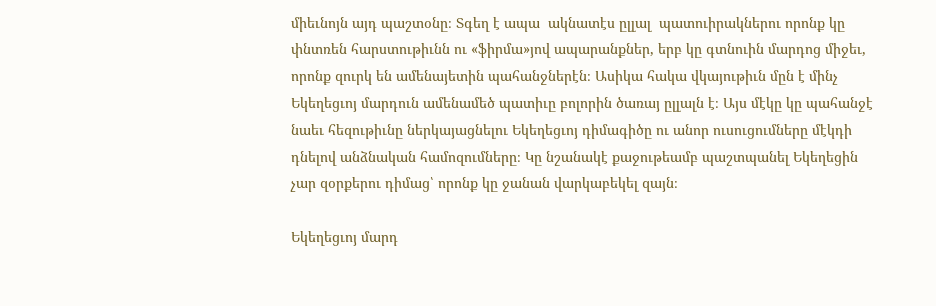միեւնոյն այդ պաշտօնը։ Տգեղ է ապա  ակնատէս ըլլալ  պատուիրակներու որոնք կը փնտռեն հարստութիւնն ու «ֆիրմա»յով ապարանքներ, երբ կը գտնուին մարդոց միջեւ, որոնք զուրկ են ամենայետին պահանջներէն։ Ասիկա հակա վկայութիւն մըն է մինչ Եկեղեցւոյ մարդուն ամենամեծ պատիւը բոլորին ծառայ ըլլալն է։ Այս մէկը կը պահանջէ նաեւ հեզութիւնը ներկայացնելու Եկեղեցւոյ դիմագիծը ու անոր ուսուցումները մէկդի դնելով անձնական համոզումները։ Կը նշանակէ քաջութեամբ պաշտպանել Եկեղեցին չար զօրքերու դիմաց՝ որոնք կը ջանան վարկաբեկել զայն։

Եկեղեցւոյ մարդ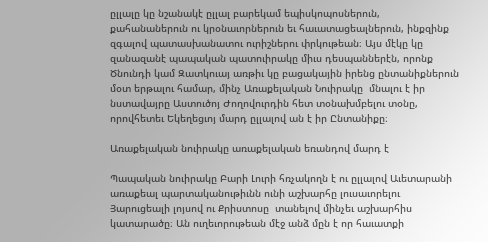ըլլալը կը նշանակէ ըլլալ բարեկամ եպիսկոպոսներուն, քահանաներուն ու կրօնաւորներուն եւ հաւատացեալներուն, ինքզինք զգալով պատասխանատու ուրիշներու փրկութեան։ Այս մէկը կը զանազանէ պապական պատուիրակը միւս դեսպաններէն, որոնք Ծնունդի կամ Զատկուայ առթիւ կը բացակային իրենց ընտանիքներուն մօտ երթալու համար, մինչ Առաքելական Նուիրակը  մնալու է իր նստավայրը Աստուծոյ Ժողովուրդին հետ տօնախմբելու տօնը, որովհետեւ Եկեղեցւոյ մարդ ըլլալով ան է իր Ընտանիքը։

Առաքելական նուիրակը առաքելական եռանդով մարդ է

Պապական նուիրակը Բարի Լուրի հռչակողն է ու ըլլալով Աւետարանի առաքեալ պարտականութիւնն ունի աշխարհը լուսաւորելու Յարուցեալի լոյսով ու Քրիստոսը  տանելով մինչեւ աշխարհիս կատարածը։ Ան ուղեւորութեան մէջ անձ մըն է որ հաւատքի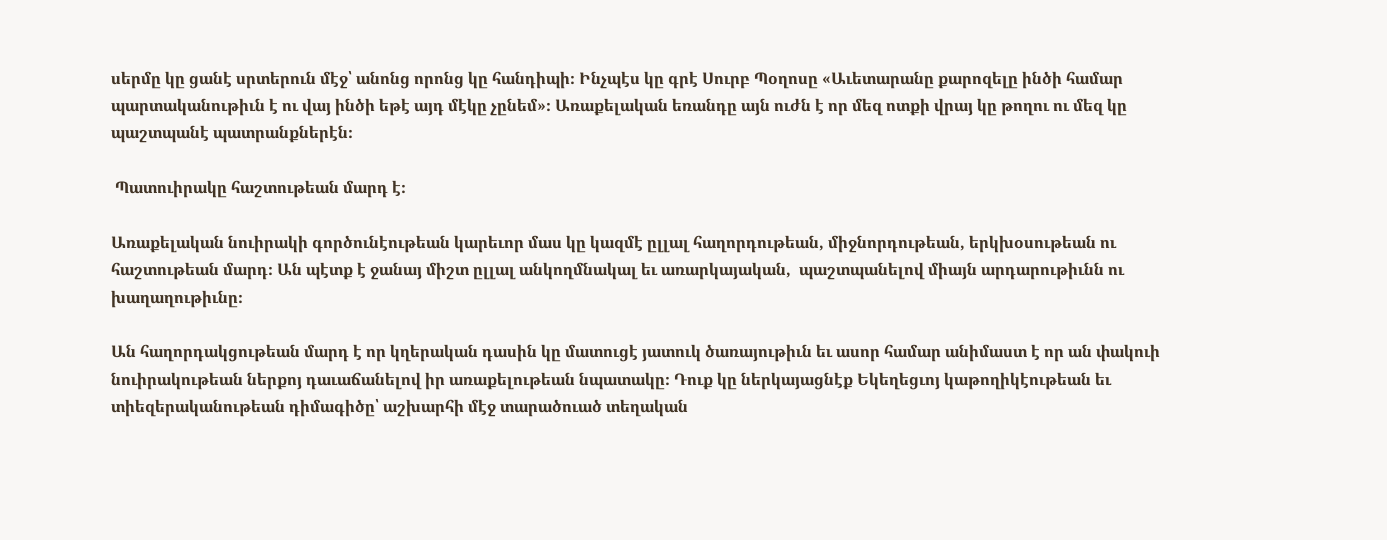սերմը կը ցանէ սրտերուն մէջ՝ անոնց որոնց կը հանդիպի։ Ինչպէս կը գրէ Սուրբ Պօղոսը «Աւետարանը քարոզելը ինծի համար պարտականութիւն է ու վայ ինծի եթէ այդ մէկը չընեմ»։ Առաքելական եռանդը այն ուժն է որ մեզ ոտքի վրայ կը թողու ու մեզ կը պաշտպանէ պատրանքներէն։

 Պատուիրակը հաշտութեան մարդ է։

Առաքելական նուիրակի գործունէութեան կարեւոր մաս կը կազմէ ըլլալ հաղորդութեան, միջնորդութեան, երկխօսութեան ու հաշտութեան մարդ։ Ան պէտք է ջանայ միշտ ըլլալ անկողմնակալ եւ առարկայական,  պաշտպանելով միայն արդարութիւնն ու խաղաղութիւնը։

Ան հաղորդակցութեան մարդ է որ կղերական դասին կը մատուցէ յատուկ ծառայութիւն եւ ասոր համար անիմաստ է որ ան փակուի նուիրակութեան ներքոյ դաւաճանելով իր առաքելութեան նպատակը։ Դուք կը ներկայացնէք Եկեղեցւոյ կաթողիկէութեան եւ տիեզերականութեան դիմագիծը՝ աշխարհի մէջ տարածուած տեղական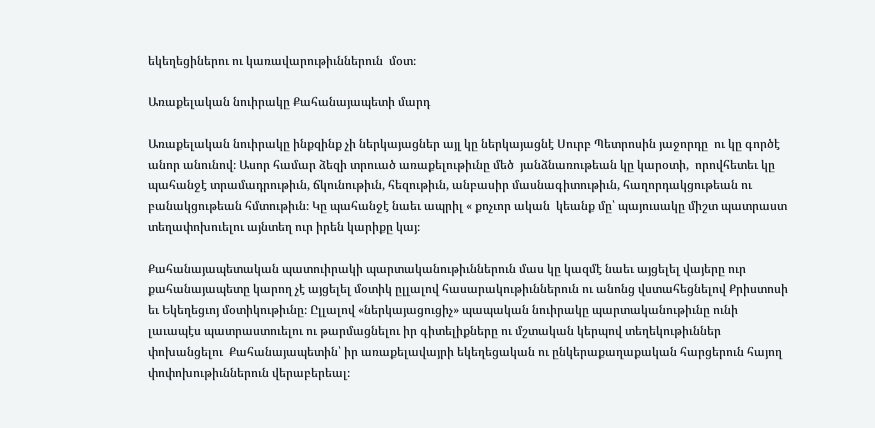եկեղեցիներու ու կառավարութիւններուն  մօտ։

Առաքելական նուիրակը Քահանայապետի մարդ

Առաքելական նուիրակը ինքզինք չի ներկայացներ այլ կը ներկայացնէ Սուրբ Պետրոսին յաջորդը  ու կը գործէ անոր անունով։ Ասոր համար ձեզի տրուած առաքելութիւնը մեծ  յանձնառութեան կը կարօտի,  որովհետեւ կը պահանջէ տրամադրութիւն, ճկունութիւն, հեզութիւն, անբասիր մասնագիտութիւն, հաղորդակցութեան ու բանակցութեան հմտութիւն։ Կը պահանջէ նաեւ ապրիլ « քոչւոր ական  կեանք մը՝ պայուսակը միշտ պատրաստ տեղափոխուելու այնտեղ ուր իրեն կարիքը կայ։

Քահանայապետական պատուիրակի պարտականութիւններուն մաս կը կազմէ նաեւ այցելել վայերը ուր քահանայապետը կարող չէ այցելել մօտիկ ըլլալով հասարակութիւններուն ու անոնց վստահեցնելով Քրիստոսի եւ Եկեղեցւոյ մօտիկութիւնը։ Ըլլալով «ներկայացուցիչ» պապական նուիրակը պարտականութիւնը ունի լաւապէս պատրաստուելու ու թարմացնելու իր գիտելիքները ու մշտական կերպով տեղեկութիւններ փոխանցելու  Քահանայապետին՝ իր առաքելավայրի եկեղեցական ու ընկերաքաղաքական հարցերուն հայող փոփոխութիւններուն վերաբերեալ։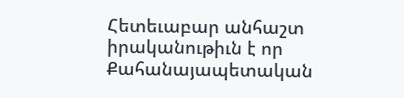Հետեւաբար անհաշտ իրականութիւն է որ Քահանայապետական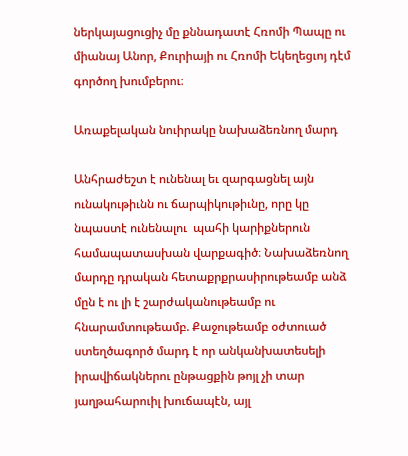ներկայացուցիչ մը քննադատէ Հռոմի Պապը ու միանայ Անոր, Քուրիայի ու Հռոմի Եկեղեցւոյ դէմ գործող խումբերու։

Առաքելական նուիրակը նախաձեռնող մարդ

Անհրաժեշտ է ունենալ եւ զարգացնել այն ունակութիւնն ու ճարպիկութիւնը, որը կը նպաստէ ունենալու  պահի կարիքներուն  համապատասխան վարքագիծ։ Նախաձեռնող մարդը դրական հետաքրքրասիրութեամբ անձ մըն է ու լի է շարժականութեամբ ու հնարամտութեամբ. Քաջութեամբ օժտուած ստեղծագործ մարդ է որ անկանխատեսելի իրավիճակներու ընթացքին թոյլ չի տար յաղթահարուիլ խուճապէն, այլ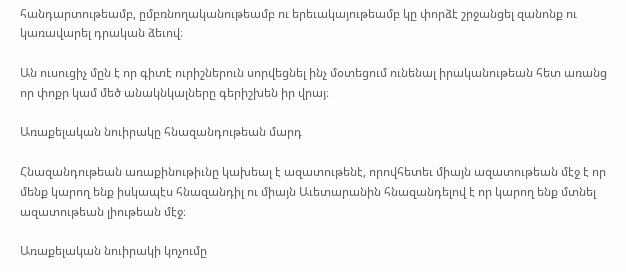հանդարտութեամբ, ըմբռնողականութեամբ ու երեւակայութեամբ կը փորձէ շրջանցել զանոնք ու կառավարել դրական ձեւով։

Ան ուսուցիչ մըն է որ գիտէ ուրիշներուն սորվեցնել ինչ մօտեցում ունենալ իրականութեան հետ առանց որ փոքր կամ մեծ անակնկալները գերիշխեն իր վրայ։

Առաքելական նուիրակը հնազանդութեան մարդ

Հնազանդութեան առաքինութիւնը կախեալ է ազատութենէ, որովհետեւ միայն ազատութեան մէջ է որ մենք կարող ենք իսկապէս հնազանդիլ ու միայն Աւետարանին հնազանդելով է որ կարող ենք մտնել ազատութեան լիութեան մէջ։

Առաքելական նուիրակի կոչումը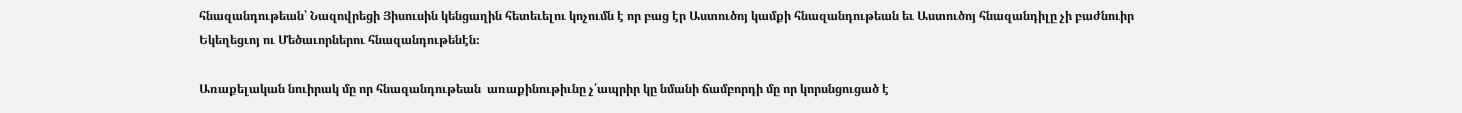հնազանդութեան՝ Նազովրեցի Յիսուսին կենցաղին հետեւելու կոչումն է որ բաց էր Աստուծոյ կամքի հնազանդութեան եւ Աստուծոյ հնազանդիլը չի բաժնուիր Եկեղեցւոյ ու Մեծաւորներու հնազանդութենէն։

Առաքելական նուիրակ մը որ հնազանդութեան  առաքինութիւնը չ՛ապրիր կը նմանի ճամբորդի մը որ կորսնցուցած է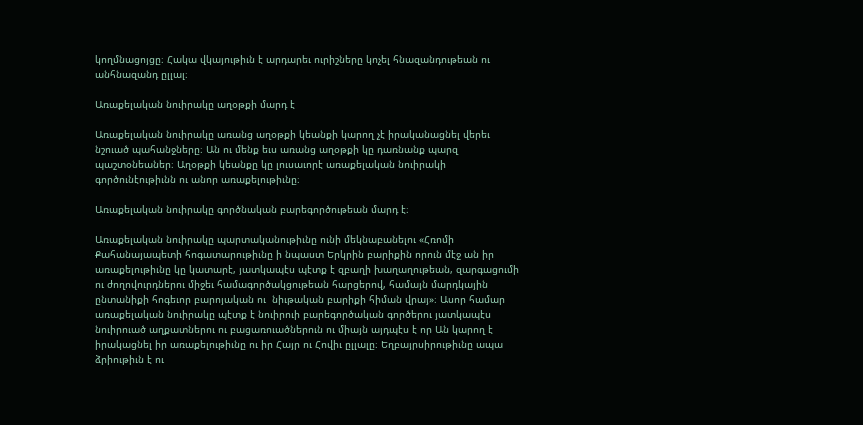կողմնացոյցը։ Հակա վկայութիւն է արդարեւ ուրիշները կոչել հնազանդութեան ու անհնազանդ ըլլալ։

Առաքելական նուիրակը աղօթքի մարդ է

Առաքելական նուիրակը առանց աղօթքի կեանքի կարող չէ իրականացնել վերեւ նշուած պահանջները։ Ան ու մենք եւս առանց աղօթքի կը դառնանք պարզ պաշտօնեաներ։ Աղօթքի կեանքը կը լուսաւորէ առաքելական նուիրակի գործունէութիւնն ու անոր առաքելութիւնը։

Առաքելական նուիրակը գործնական բարեգործութեան մարդ է։

Առաքելական նուիրակը պարտականութիւնը ունի մեկնաբանելու «Հռոմի Քահանայապետի հոգատարութիւնը ի նպաստ Երկրին բարիքին որուն մէջ ան իր առաքելութիւնը կը կատարէ, յատկապէս պէտք է զբաղի խաղաղութեան, զարգացումի ու ժողովուրդներու միջեւ համագործակցութեան հարցերով, համայն մարդկային ընտանիքի հոգեւոր բարոյական ու  նիւթական բարիքի հիման վրայ»։ Ասոր համար առաքելական նուիրակը պէտք է նուիրուի բարեգործական գործերու յատկապէս նուիրուած աղքատներու ու բացառուածներուն ու միայն այդպէս է որ Ան կարող է իրակացնել իր առաքելութիւնը ու իր Հայր ու Հովիւ ըլլալը։ Եղբայրսիրութիւնը ապա ձրիութիւն է ու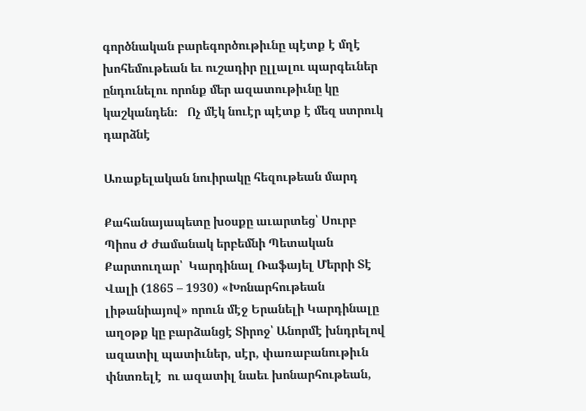գործնական բարեգործութիւնը պէտք է մղէ խոհեմութեան եւ ուշադիր ըլլալու պարգեւներ ընդունելու որոնք մեր ազատութիւնը կը կաշկանդեն։   Ոչ մէկ նուէր պէտք է մեզ ստրուկ դարձնէ

Առաքելական նուիրակը հեզութեան մարդ

Քահանայապետը խօսքը աւարտեց՝ Սուրբ Պիոս Ժ ժամանակ երբեմնի Պետական Քարտուղար՝  Կարդինալ Ռաֆայել Մերրի Տէ Վալի (1865 – 1930) «Խոնարհութեան լիթանիայով» որուն մէջ Երանելի Կարդինալը աղօթք կը բարձանցէ Տիրոջ՝ Անորմէ խնդրելով ազատիլ պատիւներ, սէր, փառաբանութիւն փնտռելէ  ու ազատիլ նաեւ խոնարհութեան,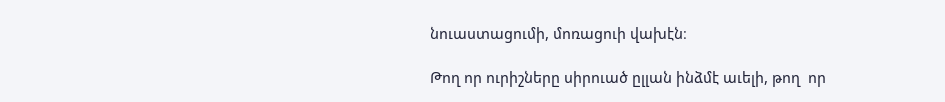նուաստացումի, մոռացուի վախէն։

Թող որ ուրիշները սիրուած ըլլան ինձմէ աւելի, թող  որ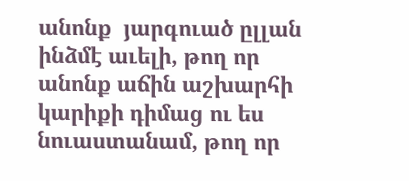անոնք  յարգուած ըլլան ինձմէ աւելի, թող որ անոնք աճին աշխարհի կարիքի դիմաց ու ես նուաստանամ, թող որ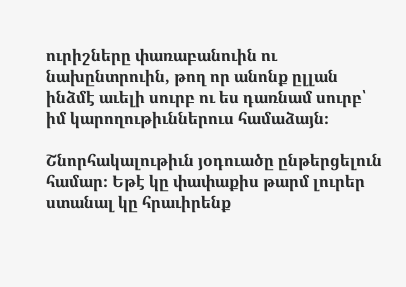ուրիշները փառաբանուին ու նախընտրուին, թող որ անոնք ըլլան ինձմէ աւելի սուրբ ու ես դառնամ սուրբ՝ իմ կարողութիւններուս համաձայն։

Շնորհակալութիւն յօդուածը ընթերցելուն համար։ Եթէ կը փափաքիս թարմ լուրեր ստանալ կը հրաւիրենք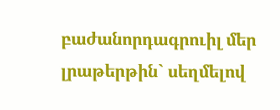բաժանորդագրուիլ մեր լրաթերթին` սեղմելով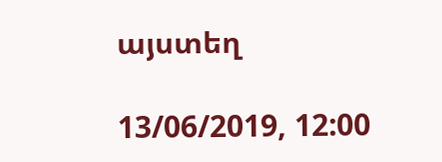այստեղ

13/06/2019, 12:00